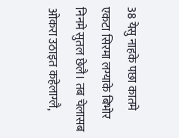38 येसु नाहके पछा कातमे एकटा सिरमा लग्याके बिभोर निनमे सुतल छेलै। तब चेलासब ओकरा उठाइत कहेलाग्लै,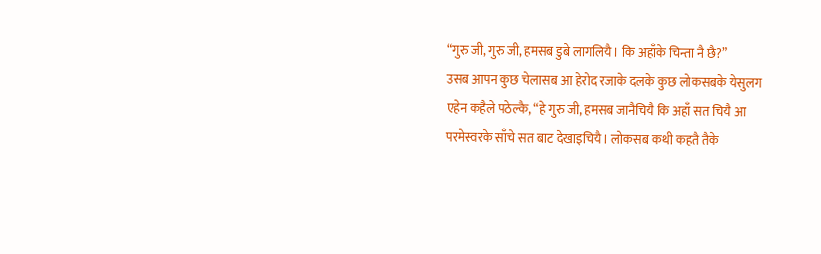“गुरु जी, गुरु जी, हमसब डुबे लागलियै। कि अहाँके चिन्ता नै छै?”
उसब आपन कुछ चेलासब आ हेरोद रजाके दलके कुछ लोकसबके येसुलग एहेन कहैले पठेल्कै, “हे गुरु जी, हमसब जानैचियै कि अहाँ सत चियै आ परमेस्वरके साँचे सत बाट देखाइचियै। लोकसब कथी कहतै तैके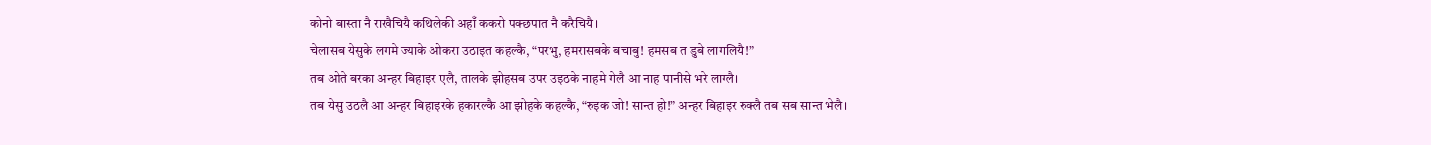कोनो बास्ता नै राखैचियै कथिलेकी अहाँ ककरो पक्छपात नै करैचियै।
चेलासब येसुके लगमे ज्याके ओकरा उठाइत कहल्कै, “परभु, हमरासबके बचाबु! हमसब त डुबे लागलियै!”
तब ओते बरका अन्हर बिहाइर एलै, तालके झोहसब उपर उइठके नाहमे गेलै आ नाह पानीसे भरे लाग्लै।
तब येसु उठलै आ अन्हर बिहाइरके हकारल्कै आ झोहके कहल्कै, “रुइक जो! सान्त हो!” अन्हर बिहाइर रुक्लै तब सब सान्त भेलै।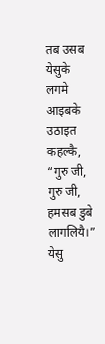तब उसब येसुके लगमे आइबके उठाइत कहल्कै, “गुरु जी, गुरु जी, हमसब डुबे लागलियै।” येसु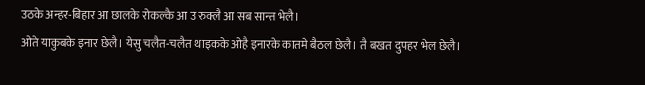उठके अन्हर-बिहार आ छालके रोकल्कै आ उ रुक्लै आ सब सान्त भेलै।
ओते याकुबके इनार छेलै। येसु चलैत-चलैत थाइकके ओहै इनारके कातमे बैठल छेलै। तै बखत दुपहर भेल छेलै।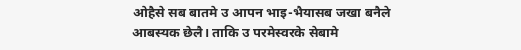ओहैसे सब बातमे उ आपन भाइ-भैयासब जखा बनैले आबस्यक छेलै। ताकि उ परमेस्वरके सेबामे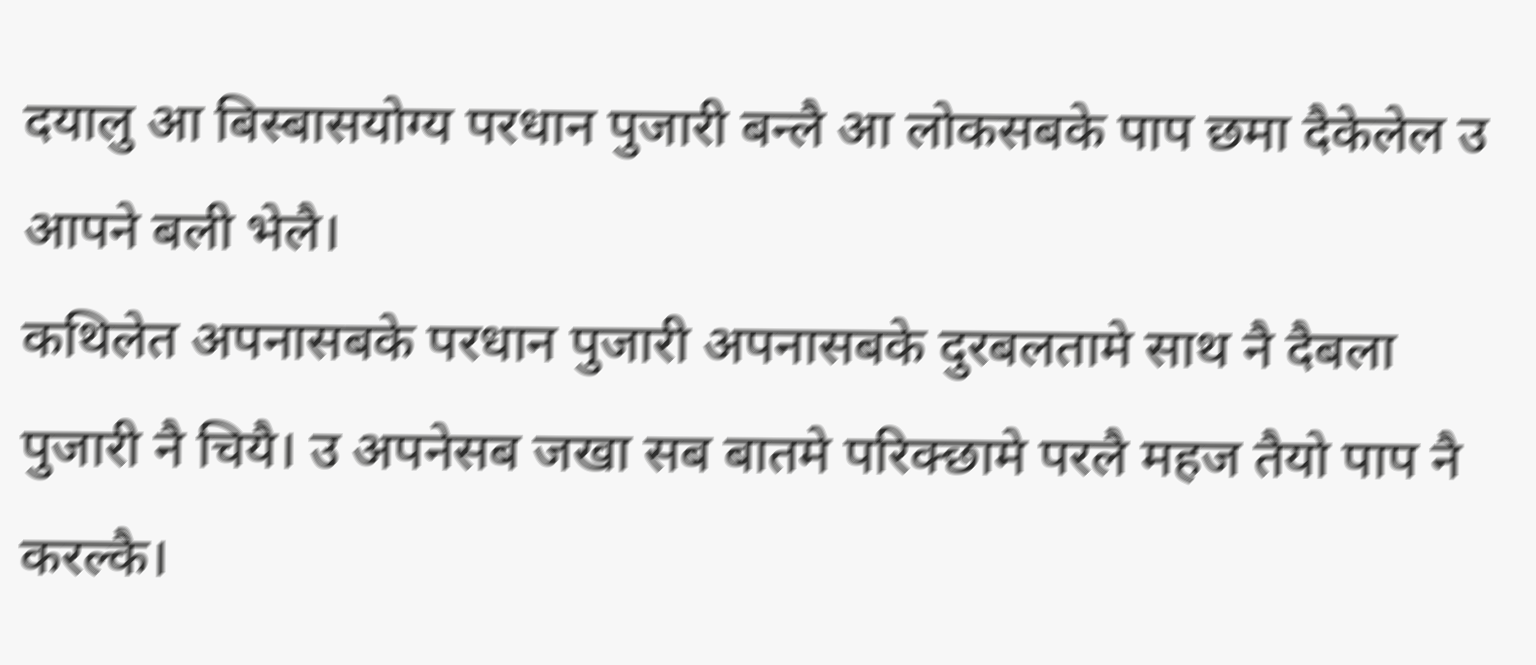दयालु आ बिस्बासयोग्य परधान पुजारी बन्लै आ लोकसबके पाप छमा दैकेलेल उ आपने बली भेलै।
कथिलेत अपनासबके परधान पुजारी अपनासबके दुरबलतामे साथ नै दैबला पुजारी नै चियै। उ अपनेसब जखा सब बातमे परिक्छामे परलै महज तैयो पाप नै करल्कै।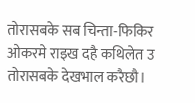तोरासबके सब चिन्ता-फिकिर ओकरमे राइख दहै कथिलेत उ तोरासबके देखभाल करैछौ।